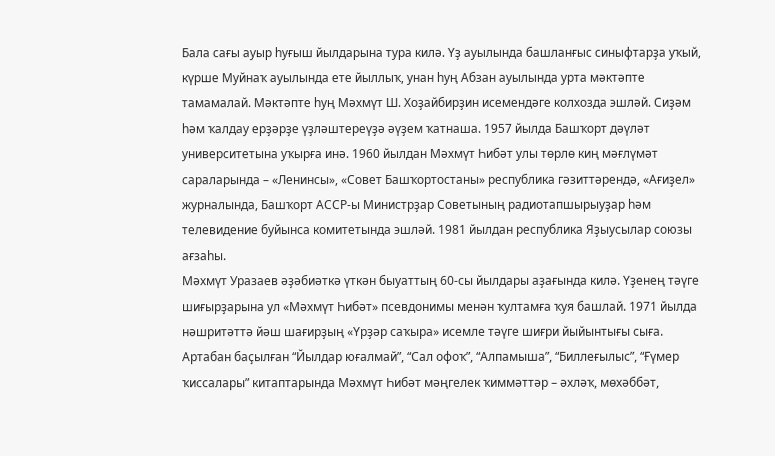Бала сағы ауыр һуғыш йылдарына тура килә. Үҙ ауылында башланғыс синыфтарҙа уҡый, күрше Муйнаҡ ауылында ете йыллыҡ, унан һуң Абзан ауылында урта мәктәпте тамамалай. Мәктәпте һуң Мәхмүт Ш. Хоҙайбирҙин исемендәге колхозда эшләй. Сиҙәм һәм ҡалдау ерҙәрҙе үҙләштереүҙә әүҙем ҡатнаша. 1957 йылда Башҡорт дәүләт университетына уҡырға инә. 1960 йылдан Мәхмүт Һибәт улы төрлө киң мәғлүмәт сараларында – «Ленинсы», «Совет Башҡортостаны» республика гәзиттәрендә, «Ағиҙел» журналында, Башҡорт АССР-ы Министрҙар Советының радиотапшырыуҙар һәм телевидение буйынса комитетында эшләй. 1981 йылдан республика Яҙыусылар союзы ағзаһы.
Мәхмүт Уразаев әҙәбиәткә үткән быуаттың 60-сы йылдары аҙағында килә. Үҙенең тәүге шиғырҙарына ул «Мәхмүт Һибәт» псевдонимы менән ҡултамға ҡуя башлай. 1971 йылда нәшритәттә йәш шағирҙың «Үрҙәр саҡыра» исемле тәүге шиғри йыйынтығы сыға. Артабан баҫылған “Йылдар юғалмай”, “Сал офоҡ”, “Алпамыша”, “Биллеғылыс”, “Ғүмер ҡиссалары” китаптарында Мәхмүт Һибәт мәңгелек ҡиммәттәр – әхләҡ, мөхәббәт,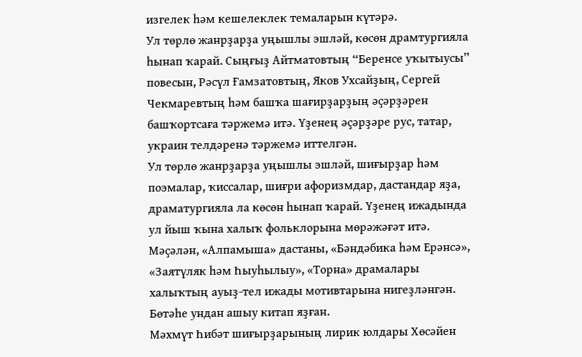изгелек һәм кешелеклек темаларын күтәрә.
Ул төрлө жанрҙарҙа уңышлы эшләй, көсөн драмтургияла һынап ҡарай. Сыңғыҙ Айтматовтың “Беренсе уҡытыусы” повесын, Рәсүл Ғамзатовтың, Яков Ухсайҙың, Сергей Чекмаревтың һәм башҡа шағирҙарҙың әҫәрҙәрен башҡортсаға тәржемә итә. Үҙенең әҫәрҙәре рус, татар, украин телдәренә тәржемә иттелгән.
Ул төрлө жанрҙарҙа уңышлы эшләй, шиғырҙар һәм поэмалар, ҡиссалар, шиғри афоризмдар, дастандар яҙа, драматургияла ла көсөн һынап ҡарай. Үҙенең ижадында ул йыш ҡына халыҡ фольклорына мөрәжәғәт итә. Мәҫәлән, «Алпамыша» дастаны, «Бәндәбика һәм Ерәнсә», «Заятүляк һәм Һыуһылыу», «Торна» драмалары халыҡтың ауыҙ-тел ижады мотивтарына нигеҙләнгән. Бөтәһе ундан ашыу китап яҙған.
Мәхмүт Һибәт шиғырҙарының лирик юлдары Хөсәйен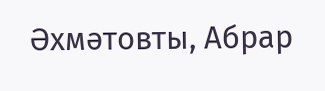Әхмәтовты, Абрар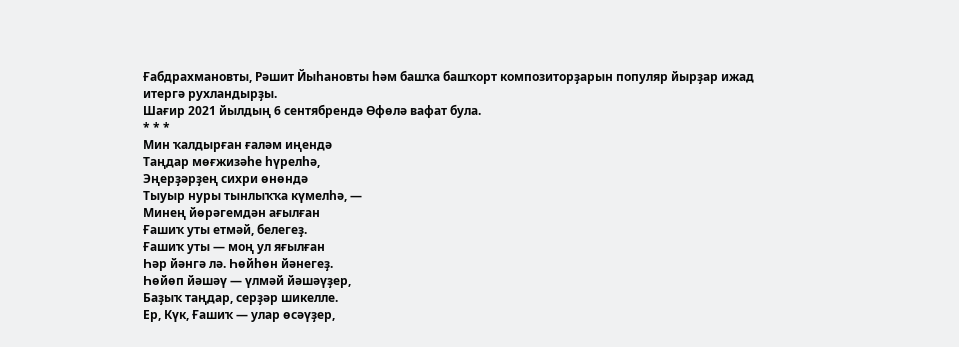Ғабдрахмановты, Рәшит Йыһановты һәм башҡа башҡорт композиторҙарын популяр йырҙар ижад итергә рухландырҙы.
Шағир 2021 йылдың 6 сентябрендә Өфөлә вафат була.
* * *
Мин ҡалдырған ғаләм иңендә
Таңдар мөғжизәһе һүрелһә,
Эңерҙәрҙең сихри өнөндә
Тыуыр нуры тынлыҡҡа күмелһә, —
Минең йөрәгемдән ағылған
Ғашиҡ уты етмәй, белегеҙ.
Ғашиҡ уты — моң ул яғылған
Һәр йәнгә лә. Һөйһөн йәнегеҙ.
Һөйөп йәшәү — үлмәй йәшәүҙер,
Баҙыҡ таңдар, серҙәр шикелле.
Ер, Күк, Ғашиҡ — улар өсәүҙер,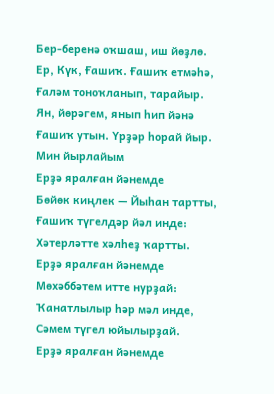Бер-беренә оҡшаш, иш йөҙлө.
Ер, Күк, Ғашиҡ. Ғашиҡ етмәһә,
Ғаләм тоноҡланып, тарайыр.
Ян, йөрәгем, янып һип йәнә
Ғашиҡ утын. Үрҙәр һорай йыр.
Мин йырлайым
Ерҙә яралған йәнемде
Бөйөк киңлек — Йыһан тартты,
Ғашиҡ түгелдәр йәл инде:
Хәтерләтте хәлһеҙ ҡартты.
Ерҙә яралған йәнемде
Мөхәббәтем итте нурҙай:
Ҡанатлылыр һәр мәл инде,
Сәмем түгел юйылырҙай.
Ерҙә яралған йәнемде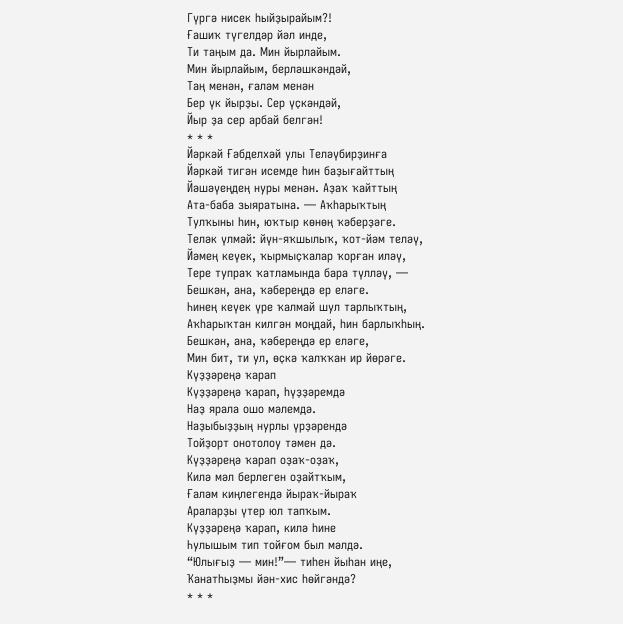Гүргә нисек һыйҙырайым?!
Ғашиҡ түгелдәр йәл инде,
Ти таңым да. Мин йырлайым.
Мин йырлайым, берләшкәндәй,
Таң менән, ғаләм менән
Бер үк йырҙы. Сер үҫкәндәй,
Йыр ҙа сер арбай белгән!
* * *
Йәркәй Ғәбделхәй улы Теләүбирҙинға
Йәркәй тигән исемде һин баҙығайттың
Йәшәүеңдең нуры менән. Аҙаҡ ҡайттың
Ата-баба зыяратына. — Аҡһарыҡтың
Тулҡыны һин, юҡтыр көнөң ҡәберҙәге.
Теләк үлмәй: йүн-яҡшылыҡ, ҡот-йәм теләү,
Йәмең кеүек, ҡырмыҫҡалар ҡорған иләү,
Тере тупраҡ ҡатламында бара түлләү, —
Бешкән, ана, ҡәбереңдә ер еләге.
Һинең кеүек үре ҡалмай шул тарлыҡтың,
Аҡһарыҡтан килгән моңдай, һин барлыҡһың.
Бешкән, ана, ҡәбереңдә ер еләге,
Мин бит, ти ул, өҫкә ҡалҡҡан ир йөрәге.
Күҙҙәреңә ҡарап
Күҙҙәреңә ҡарап, һүҙҙәремдә
Наҙ ярала ошо мәлемдә.
Наҙыбыҙҙың нурлы үрҙәрендә
Тойҙорт онотолоу тәмен дә.
Күҙҙәреңә ҡарап оҙаҡ-оҙаҡ,
Килә мәл берлеген оҙайтҡым,
Ғаләм киңлегендә йыраҡ-йыраҡ
Араларҙы үтер юл тапҡым.
Күҙҙәреңә ҡарап, килә һине
Һулышым тип тойғом был мәлдә.
“Юлығыҙ — мин!”— тиһен йыһан иңе,
Ҡанатһыҙмы йән-хис һөйгәндә?
* * *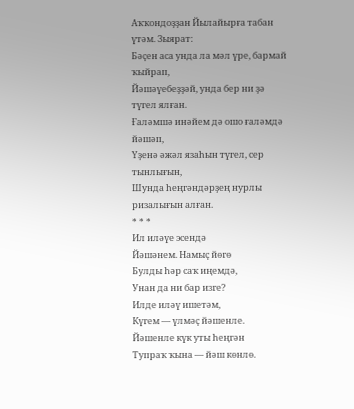Аҡҡондоҙҙан Йылайырға табан үтәм. Зыярат:
Бәҫен аса унда ла мәл үре, бармай ҡыйрап,
Йәшәүебеҙҙәй, унда бер ни ҙә түгел ялған.
Ғаләмшә инәйем дә ошо ғаләмдә йәшәп,
Үҙенә әжәл язаһын түгел, сер тынлығын,
Шунда һеңгәндәрҙең нурлы ризалығын алған.
* * *
Ил иләүе эсендә
Йәшәнем. Намыҫ йөгө
Булды һәр саҡ иңемдә,
Унан да ни бар изге?
Илде иләү ишетәм,
Күгем — үлмәҫ йәшенле.
Йәшенле күк уты һеңгән
Тупраҡ ҡына — йәш көнлө.